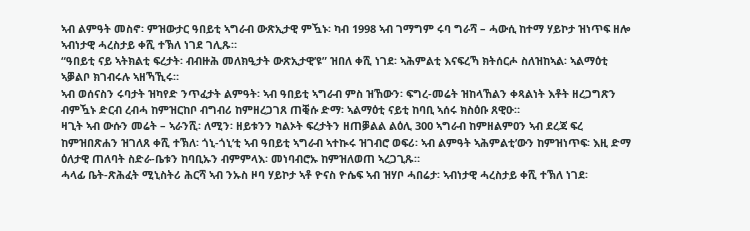ኣብ ልምዓት መስኖ፡ ምዝውታር ዓበይቲ ኣግራብ ውጽኢታዊ ምዃኑ፡ ካብ 1998 ኣብ ገማግም ሩባ ግራሻ – ሓውሲ ከተማ ሃይኮታ ዝነጥፍ ዘሎ ኣብነታዊ ሓረስታይ ቀሺ ተኽለ ነገደ ገሊጹ።
“ዓበይቲ ናይ ኣትክልቲ ፍረታት፡ ብብዙሕ መለክዒታት ውጽኢታዊ’ዩ” ዝበለ ቀሺ ነገደ፡ ኣሕምልቲ እናፍረኻ ክትሰርሖ ስለዝከኣል፡ ኣልማዕቲ ኣቓልቦ ክገብሩሉ ኣዘኻኺሩ።
ኣብ ወሰናስን ሩባታት ዝካየድ ንጥፈታት ልምዓት፡ ኣብ ዓበይቲ ኣግራብ ምስ ዝኸውን፡ ፍግረ-መሬት ዝከላኸልን ቀጻልነት እቶት ዘረጋግጽን ብምዃኑ ድርብ ረብሓ ከምዝርከቦ ብግብሪ ከምዘረጋገጸ ጠቒሱ ድማ፡ ኣልማዕቲ ናይቲ ከባቢ ኣሰሩ ክስዕቡ ጸዊዑ።
ዛጊት ኣብ ውሱን መሬት – ኣራንሺ፡ ለሚን፡ ዘይቱንን ካልኦት ፍረታትን ዘጠቓልል ልዕሊ 300 ኣግራብ ከምዘልምዐን ኣብ ደረጃ ፍረ ከምዝበጽሐን ዝገለጸ ቀሺ ተኽለ፡ ጎኒ-ጎኒ’ቲ ኣብ ዓበይቲ ኣግራብ ኣተኲሩ ዝገብሮ ወፍሪ፡ ኣብ ልምዓት ኣሕምልቲ’ውን ከምዝነጥፍ፡ እዚ ድማ ዕለታዊ ጠለባት ስድራ-ቤቱን ከባቢኡን ብምምላእ፡ መነባብሮኡ ከምዝለወጠ ኣረጋጊጹ።
ሓላፊ ቤት-ጽሕፈት ሚኒስትሪ ሕርሻ ኣብ ንኡስ ዞባ ሃይኮታ ኣቶ ዮናስ ዮሴፍ ኣብ ዝሃቦ ሓበሬታ፡ ኣብነታዊ ሓረስታይ ቀሺ ተኽለ ነገደ፡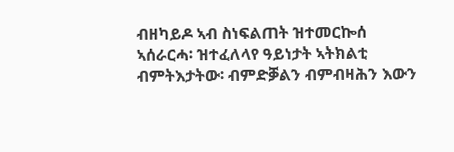ብዘካይዶ ኣብ ስነፍልጠት ዝተመርኰሰ ኣሰራርሓ፡ ዝተፈለላየ ዓይነታት ኣትክልቲ ብምትእታትው፡ ብምድቓልን ብምብዛሕን እውን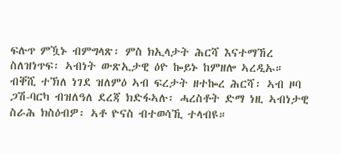ፍሉጥ ምዃኑ ብምግላጽ፡ ምስ ክኢላታት ሕርሻ እናተማኸረ ስለዝነጥፍ፡ ኣብነት ውጽኢታዊ ዕዮ ኰይኑ ከምዘሎ ኣረዲኡ።
ብቐሺ ተኽለ ነገደ ዝለምዕ ኣብ ፍረታት ዘተኰረ ሕርሻ፡ ኣብ ዞባ ጋሽ-ባርካ ብዝለዓለ ደረጃ ክድፋኣሉ፡ ሓረስቶት ድማ ነዚ ኣብነታዊ ስራሕ ክስዕብዎ፡ ኣቶ ዮናስ ብተወሳኺ ተላብዩ።